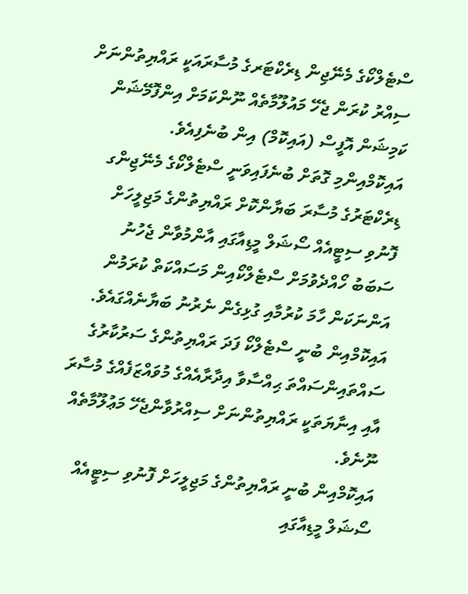ސްޓެލްކޯގެ މެނޭޖިން ޑިރެކްޓަރގެ މުސާރައަކީ ރައްޔިތުންނަށް ސިއްރު ކުރަން ޖެހޭ މައުލޫމާތެއް ނޫންކަމަށް އިންފޮމޭޝަން ކަމިޝަން އޮފީސް (އައިކޮމް) އިން ބުނެފިއެވެ.
އައިކޮމްއިންމި ގޮތަށް ބުނެފައިވަނީ ސްޓެލްކޯގެ މެނޭޖިންގ ޑިރެކްޓަރުގެ މުސާރަ ބަޔާންކޮށް ރައްޔިތުންގެ މަޖިލީހަށް ފޮނުވި ސިޓީއެއް ސޯޝަލް މީޑިއާގައި އާންމުވާން ޖެހުނު ސަބަބު ހޯއްދެވުމަށް ސްޓެލްކޯއިން މަސައްކަތް ކުރަމުން އަންނަކަން ހާމަ ކުރުމާއި ގުޅިގެން ނެރުނު ބަޔާނެއްގައެވެ.
އައިކޮމްއިން ބުނީ ސްޓެލްކޯ ފަދަ ރައްޔިތުންގެ ސަރުކާރުގެ ސައްތައިންސައްތަ ޙިއްސާވާ އިދާރާއެއްގެ މުވައްޒަފެއްގެ މުސާރަ އާއި އިނާޔަތަކީ ރައްޔިތުންނަށް ސިއްރުވާންޖެހޭ މަޢުލޫމާތެއް ނޫނެވެ.
އައިކޮމްއިން ބުނީ ރައްޔިތުންގެ މަޖިލީހަށް ފޮނުވި ސިޓީއެއް ސޯޝަލް މީޑިއާގައި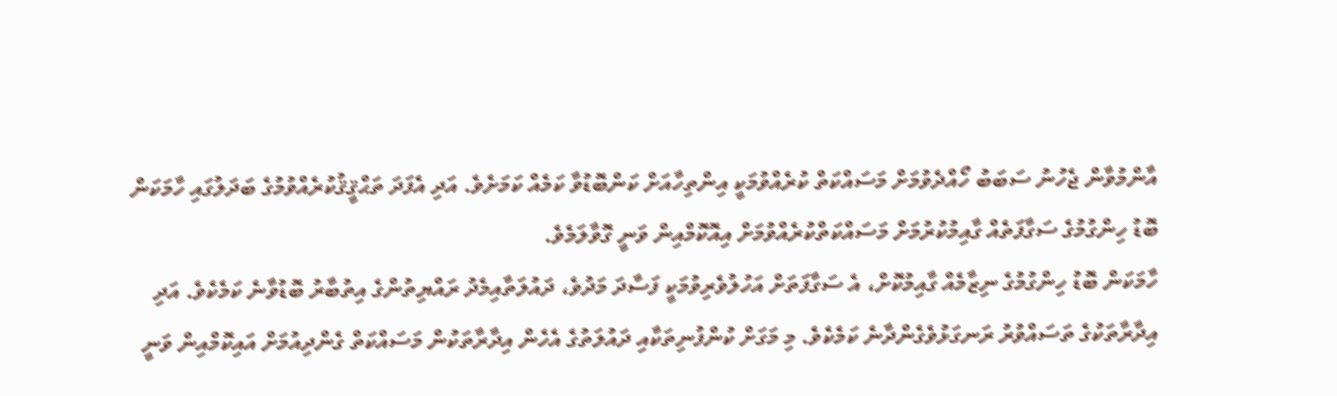އާންމުވާން ޖެހުނު ސަބަބު ހޯއްދެވުމަށް މަސައްކަތް ކުރެއްވުމަކީ އިންތިހާއަށް ކަންބޮޑުވާ ކަމެއް ކަމަށެވެ. އަދި އެފަދަ ތަޙްޤީޤުކުރެއްވުމުގެ ބަދަލުގައި ހާމަކަން ބޮޑު ހިންގުމުގެ ސަގާފަތެއް ގާއިމުކުރުމަށް މަސައްކަތްކުރެއްވުމަށް އިއޮކޮމްއިން ވަނީ ގޮވާލަމެވެ.
ހާމަކަން ބޮޑު ހިންގުމުގެ ނިޒާމެއް ގާއިމުކޮށް، އެ ސަގާފަތަށް އަހުލުވެރިވުމަކީ ފަސާދަ މަދުވެ، ދައުލަތާއިމެދު ރައްޔިތުންގެ އިތުބާރު ބޮޑުވާނެ ކަމެކެވެ. އަދި އިދާރާތަކުގެ ތަސައްވުރު ރަނގަޅުވެގެންދާނެ ކަމެކެވެ. މި މަގަށް ކުންފުނިތަކާއި ދައުލަތުގެ އެހެން އިދާރާތަކުން މަސައްކަތް ގެންދިއުމަށް އައިކޮމްއިން ވަނީ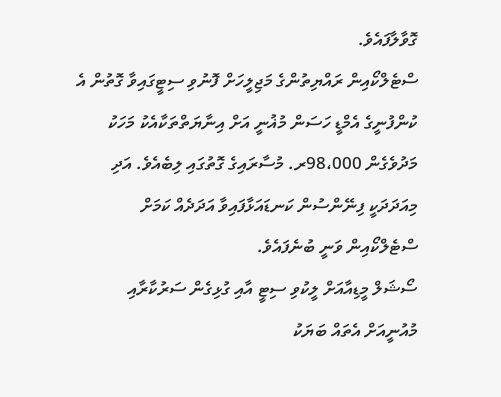ގޮވާލާފައެވެ.
ސްޓެލްކޯއިން ރައްޔިތުންގެ މަޖިލީހަށް ފޮނުވި ސިޓީގައިވާ ގޮތުން އެ ކުންފުނީގެ އެމްޑީ ހަސަން މުޣުނީ އަށް އިނާޔަތްތަކާއެކު މަހަކު މަދުވެގެން 98،000ރ. މުސާރައިގެ ގޮތުގައި ލިބެއެވެ. އަދި މިއަދަދަކީ ފިނޭންސުން ކަނޑައަޅާފައިވާ އަދަދެއް ކަމަށް ސްޓެލްކޯއިން ވަނީ ބުނެފައެވެ.
ސޯޝަލް މީޑިއާއަށް ލީކުވި ސިޓީ އާއި ގުޅިގެން ސަރުކާރާއި މުއުނީއަށް އެތައް ބަޔަކު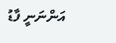އަންނަނީ ފާޑު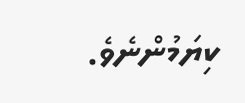ކިޔަމުންނެވެ.